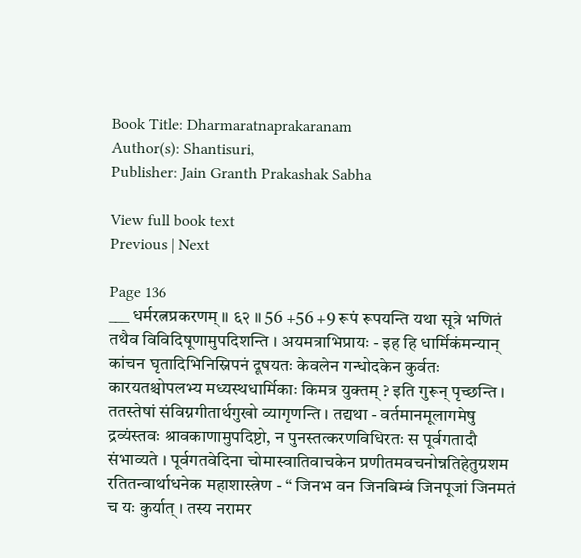Book Title: Dharmaratnaprakaranam
Author(s): Shantisuri,
Publisher: Jain Granth Prakashak Sabha

View full book text
Previous | Next

Page 136
___ धर्मरत्नप्रकरणम् ॥ ६२ ॥ 56 +56 +9 रूपं रूपयन्ति यथा सूत्रे भणितं तथैव विविदिषूणामुपदिशन्ति । अयमत्राभिप्रायः - इह हि धार्मिकंमन्यान् कांचन घृतादिभिनिस्निपनं दूषयतः केवलेन गन्धोदकेन कुर्वतः कारयतश्चोपलभ्य मध्यस्थधार्मिकाः किमत्र युक्तम् ? इति गुरून् पृच्छन्ति । ततस्तेषां संविग्नगीतार्थगुखो व्यागृणन्ति । तद्यथा - वर्तमानमूलागमेषु द्रव्यंस्तवः श्रावकाणामुपदिष्टो, न पुनस्तत्करणविधिरतः स पूर्वगतादौ संभाव्यते । पूर्वगतवेदिना चोमास्वातिवाचकेन प्रणीतमवचनोन्नतिहेतुग्रशम रतितन्वार्थाधनेक महाशास्त्रेण - “ जिनभ वन जिनबिम्बं जिनपूजां जिनमतं च यः कुर्यात् । तस्य नरामर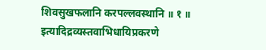शिवसुखफलानि करपल्लवस्थानि ॥ १ ॥ इत्यादिद्रव्यस्तवाभिधायिप्रकरणे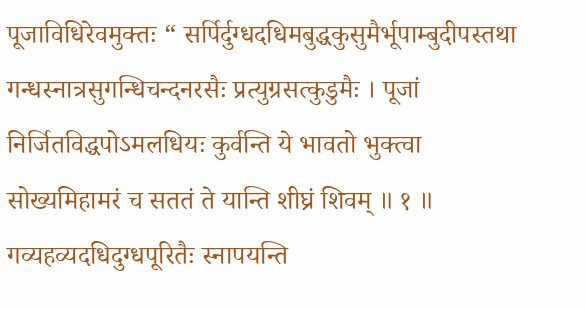पूजाविधिरेवमुक्तः “ सर्पिर्दुग्धदधिमबुद्धकुसुमैर्भूपाम्बुदीपस्तथा गन्धस्नात्रसुगन्धिचन्दनरसैः प्रत्युग्रसत्कुडुमैः । पूजां निर्जितविद्धपोऽमलधियः कुर्वन्ति ये भावतो भुक्त्वा सोख्यमिहामरं च सततं ते यान्ति शीघ्रं शिवम् ॥ १ ॥ गव्यहव्यदधिदुग्धपूरितैः स्नापयन्ति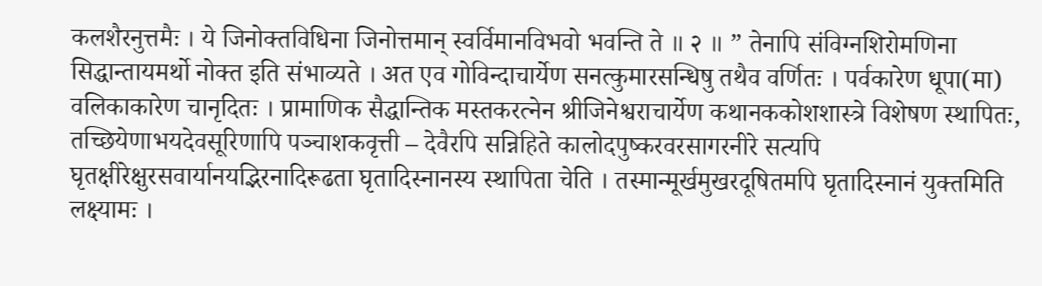कलशैरनुत्तमैः । ये जिनोक्तविधिना जिनोत्तमान् स्वर्विमानविभवो भवन्ति ते ॥ २ ॥ ” तेनापि संविग्नशिरोमणिना सिद्धान्तायमर्थो नोक्त इति संभाव्यते । अत एव गोविन्दाचार्येण सनत्कुमारसन्धिषु तथैव वर्णितः । पर्वकारेण धूपा(मा) वलिकाकारेण चानृदितः । प्रामाणिक सैद्धान्तिक मस्तकरत्नेन श्रीजिनेश्वराचार्येण कथानककोशशास्त्रे विशेषण स्थापितः, तच्छियेणाभयदेवसूरिणापि पञ्चाशकवृत्ती – देवैरपि सन्निहिते कालोदपुष्करवरसागरनीरे सत्यपि घृतक्षीरेक्षुरसवार्यानयद्भिरनादिरूढता घृतादिस्नानस्य स्थापिता चेति । तस्मान्मूर्खमुखरदूषितमपि घृतादिस्नानं युक्तमिति लक्ष्यामः ।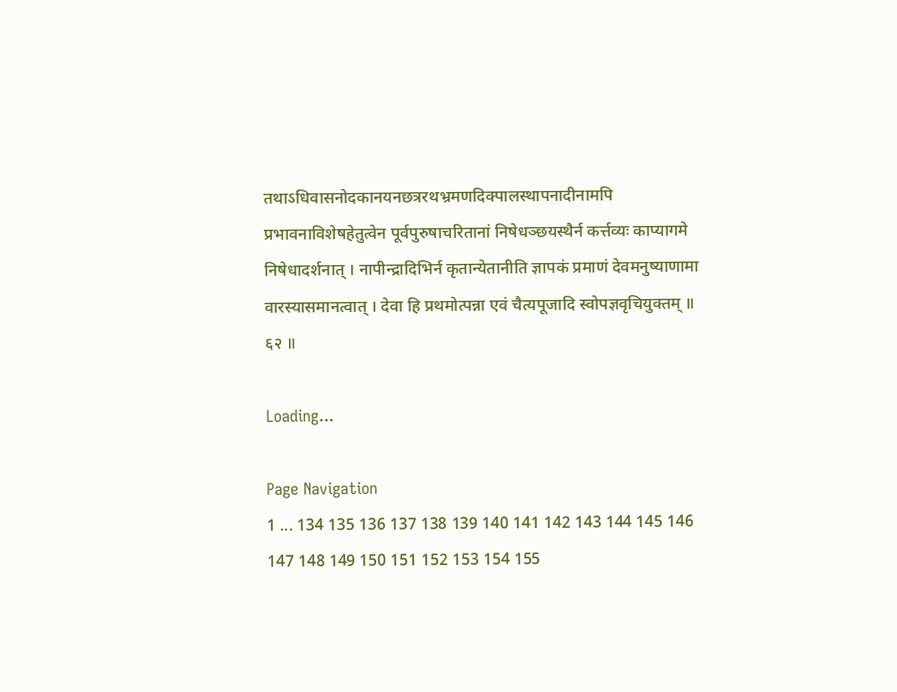तथाऽधिवासनोदकानयनछत्ररथभ्रमणदिक्पालस्थापनादीनामपि प्रभावनाविशेषहेतुत्वेन पूर्वपुरुषाचरितानां निषेधञ्छयस्थैर्न कर्त्तव्यः काप्यागमे निषेधादर्शनात् । नापीन्द्रादिभिर्न कृतान्येतानीति ज्ञापकं प्रमाणं देवमनुष्याणामा वारस्यासमानत्वात् । देवा हि प्रथमोत्पन्ना एवं चैत्यपूजादि स्वोपज्ञवृचियुक्तम् ॥ ६२ ॥

Loading...

Page Navigation
1 ... 134 135 136 137 138 139 140 141 142 143 144 145 146 147 148 149 150 151 152 153 154 155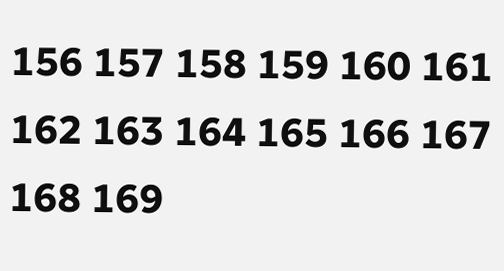156 157 158 159 160 161 162 163 164 165 166 167 168 169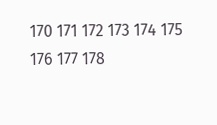170 171 172 173 174 175 176 177 178